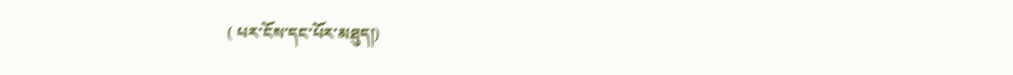( པར་ངོས་དང་པོར་མཐུད།)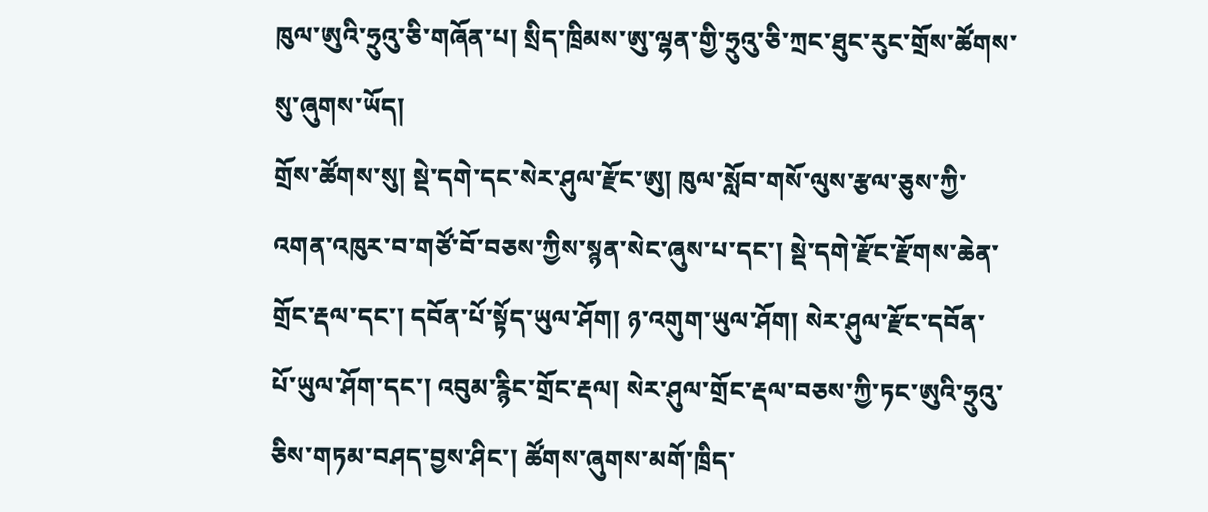ཁུལ་ཨུའི་ཧྲུའུ་ཅི་གཞོན་པ། སྲིད་ཁྲིམས་ཨུ་ལྷན་གྱི་ཧྲུའུ་ཅི་ཀྲང་ཐུང་རུང་གྲོས་ཚོགས་སུ་ཞུགས་ཡོད།
གྲོས་ཚོགས་སུ། སྡེ་དགེ་དང་སེར་ཤུལ་རྫོང་ཨུ། ཁུལ་སློབ་གསོ་ལུས་རྩལ་ཅུས་ཀྱི་འགན་འཁུར་བ་གཙོ་བོ་བཅས་ཀྱིས་སྙན་སེང་ཞུས་པ་དང་། སྡེ་དགེ་རྫོང་རྫོགས་ཆེན་གྲོང་རྡལ་དང་། དབོན་པོ་སྟོད་ཡུལ་ཤོག། ཉ་འགུག་ཡུལ་ཤོག། སེར་ཤུལ་རྫོང་དབོན་པོ་ཡུལ་ཤོག་དང་། འབུམ་རྙིང་གྲོང་རྡལ། སེར་ཤུལ་གྲོང་རྡལ་བཅས་ཀྱི་ཏང་ཨུའི་ཧྲུའུ་ཅིས་གཏམ་བཤད་བྱས་ཤིང་། ཚོགས་ཞུགས་མགོ་ཁྲིད་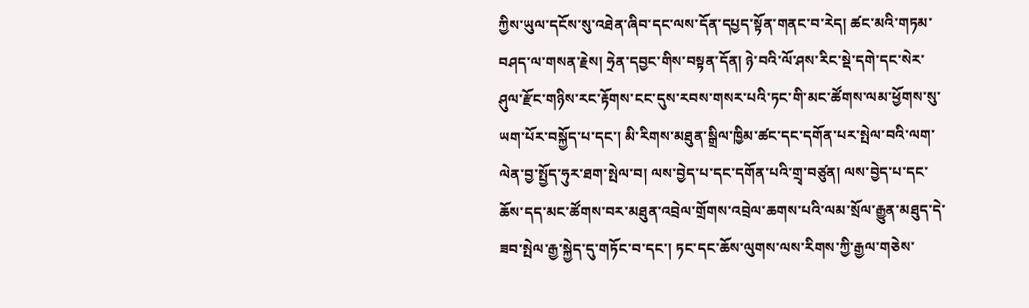ཀྱིས་ཡུལ་དངོས་སུ་འཐེན་ཞིབ་དང་ལས་དོན་དཔྱད་སྟོན་གནང་བ་རེད། ཚང་མའི་གཏམ་བཤད་ལ་གསན་རྗེས། ཧྲེན་དབྱང་གིས་བསྟན་དོན། ཉེ་བའི་ལོ་ཤས་རིང་སྡེ་དགེ་དང་སེར་ཤུལ་རྫོང་གཉིས་རང་རྟོགས་ངང་དུས་རབས་གསར་པའི་ཏང་གི་མང་ཚོགས་ལམ་ཕྱོགས་སུ་ཡག་པོར་བསྐྱོད་པ་དང་། མི་རིགས་མཐུན་སྒྲིལ་ཁྱིམ་ཚང་དང་དགོན་པར་སྤེལ་བའི་ལག་ལེན་བྱ་སྤྱོད་ཧུར་ཐག་སྤེལ་བ། ལས་བྱེད་པ་དང་དགོན་པའི་གྲྭ་བཙུན། ལས་བྱེད་པ་དང་ཆོས་དད་མང་ཚོགས་བར་མཐུན་འབྲེལ་གྲོགས་འབྲེལ་ཆགས་པའི་ལམ་སྲོལ་རྒྱུན་མཐུད་དེ་ཟབ་སྤེལ་རྒྱ་སྐྱེད་དུ་གཏོང་བ་དང་། ཏང་དང་ཆོས་ལུགས་ལས་རིགས་ཀྱི་རྒྱལ་གཅེས་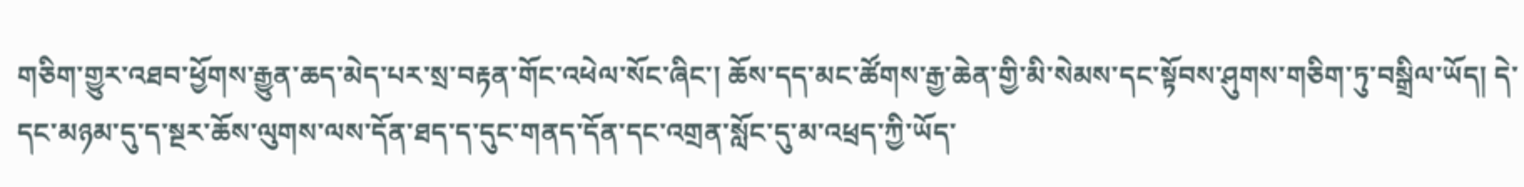གཅིག་གྱུར་འཐབ་ཕྱོགས་རྒྱུན་ཆད་མེད་པར་སྲ་བརྟན་གོང་འཕེལ་སོང་ཞིང་། ཆོས་དད་མང་ཚོགས་རྒྱ་ཆེན་གྱི་མི་སེམས་དང་སྟོབས་ཤུགས་གཅིག་ཏུ་བསྒྲིལ་ཡོད། དེ་དང་མཉམ་དུ་ད་སྔར་ཆོས་ལུགས་ལས་དོན་ཐད་ད་དུང་གནད་དོན་དང་འགྲན་སློང་དུ་མ་འཕྲད་ཀྱི་ཡོད་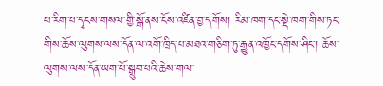པ་རིག་པ་དྭངས་གསལ་གྱི་སྒོ་ནས་ངོས་འཛིན་བྱ་དགོས། རིམ་ཁག་དང་སྡེ་ཁག་གིས་ཏང་གིས་ཆོས་ལུགས་ལས་དོན་ལ་འགོ་ཁྲིད་པ་མཐའ་གཅིག་ཏུ་རྒྱུན་འཁྱོང་དགོས་ཤིང་། ཆོས་ལུགས་ལས་དོན་ཡག་པོ་སྒྲུབ་པའི་ཆེས་གལ་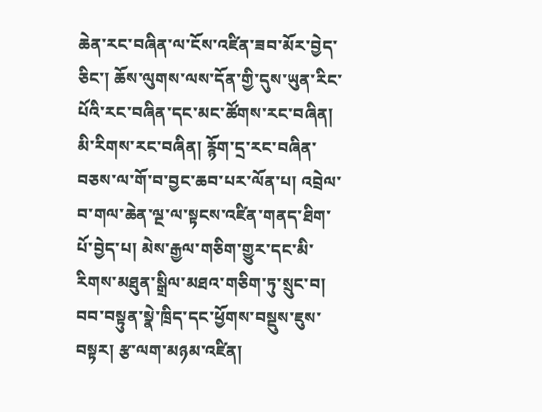ཆེན་རང་བཞིན་ལ་ངོས་འཛིན་ཟབ་མོར་བྱེད་ཅིང་། ཆོས་ལུགས་ལས་དོན་གྱི་དུས་ཡུན་རིང་པོའི་རང་བཞིན་དང་མང་ཚོགས་རང་བཞིན། མི་རིགས་རང་བཞིན། རྙོག་དྲ་རང་བཞིན་བཅས་ལ་གོ་བ་བྱང་ཆབ་པར་ལོན་པ། འབྲེལ་བ་གལ་ཆེན་ལྔ་ལ་སྟངས་འཛིན་གནད་ཐིག་པོ་བྱེད་པ། མེས་རྒྱལ་གཅིག་གྱུར་དང་མི་རིགས་མཐུན་སྒྲིལ་མཐའ་གཅིག་ཏུ་སྲུང་བ། བབ་བསྟུན་སྣེ་ཁྲིད་དང་ཕྱོགས་བསྡུས་ཇུས་བསྟར། རྩ་ལག་མཉམ་འཛིན།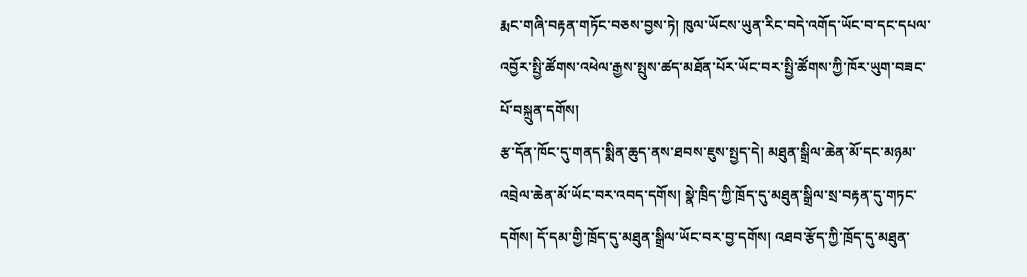རྨང་གཞི་བརྟན་གཏོང་བཅས་བྱས་ཏེ། ཁུལ་ཡོངས་ཡུན་རིང་བདེ་འགོད་ཡོང་བ་དང་དཔལ་འབྱོར་སྤྱི་ཚོགས་འཕེལ་རྒྱས་སྤུས་ཚད་མཐོན་པོར་ཡོང་བར་སྤྱི་ཚོགས་ཀྱི་ཁོར་ཡུག་བཟང་པོ་བསྐྲུན་དགོས།
རྩ་དོན་ཁོང་དུ་གནད་སྨིན་ཆུད་ནས་ཐབས་ཇུས་སྤྱད་དེ། མཐུན་སྒྲིལ་ཆེན་མོ་དང་མཉམ་འབྲེལ་ཆེན་མོ་ཡོང་བར་འབད་དགོས། སྣེ་ཁྲིད་ཀྱི་ཁྲོད་དུ་མཐུན་སྒྲིལ་སྲ་བརྟན་དུ་གཏང་དགོས། དོ་དམ་གྱི་ཁྲོད་དུ་མཐུན་སྒྲིལ་ཡོང་བར་བྱ་དགོས། འཐབ་རྩོད་ཀྱི་ཁྲོད་དུ་མཐུན་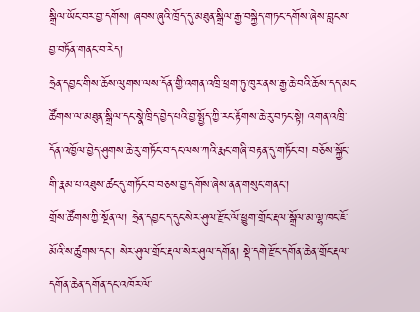སྒྲིལ་ཡོང་བར་བྱ་དགོས། ཞབས་ཞུའི་ཁྲོད་དུ་མཐུན་སྒྲིལ་རྒྱ་བསྐྱེད་གཏང་དགོས་ཞེས་བླངས་བྱ་བཏོན་གནང་བ་རེད།
ཧྲེན་དབྱང་གིས་ཆོས་ལུགས་ལས་དོན་གྱི་འགན་འཁྲི་ཕྲག་ཏུ་ཁུར་ནས་རྒྱ་ཆེ་བའི་ཆོས་དད་མང་ཚོགས་ལ་མཐུན་སྒྲིལ་དང་སྣེ་ཁྲིད་བྱེད་པའི་བྱ་སྤྱོད་ཀྱི་རང་རྟོགས་ཆེ་རུ་བཏང་སྟེ། འགན་འཁྲི་དོན་འཁྱོལ་བྱེད་ཤུགས་ཆེ་རུ་གཏོང་བ་དང་ལས་ཀའི་རྨང་གཞི་བརྟན་དུ་གཏོང་བ། བཅོས་སྐྱོང་གི་རྣམ་པ་འཐུས་ཚང་དུ་གཏོང་བ་བཅས་བྱ་དགོས་ཞེས་ནན་གསུང་གནང་།
གྲོས་ཚོགས་ཀྱི་སྔོན་ལ། ཧྲེན་དབྱང་ད་དུང་སེར་ཤུལ་རྫོང་ལོ་ཕྱུག་གྲོང་རྡལ་སྒྲོལ་མ་ལྷ་ཁང་ཇོ་མོའི་ས་ཚུགས་དང་། སེར་ཤུལ་གྲོང་རྡལ་སེར་ཤུལ་དགོན། སྡེ་དགེ་རྫོང་དགོན་ཆེན་གྲོང་རྡལ་དགོན་ཆེན་དགོན་དང་འཁོར་ལོ་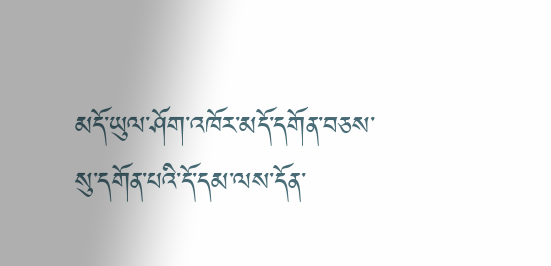མདོ་ཡུལ་ཤོག་འཁོར་མདོ་དགོན་བཅས་སུ་དགོན་པའི་དོ་དམ་ལས་དོན་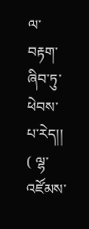ལ་བརྟག་ཞིབ་ཏུ་ཕེབས་པ་རེད།། ( ལྷ་འཛོམས་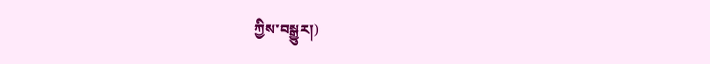ཀྱིས་བསྒྱུར།)